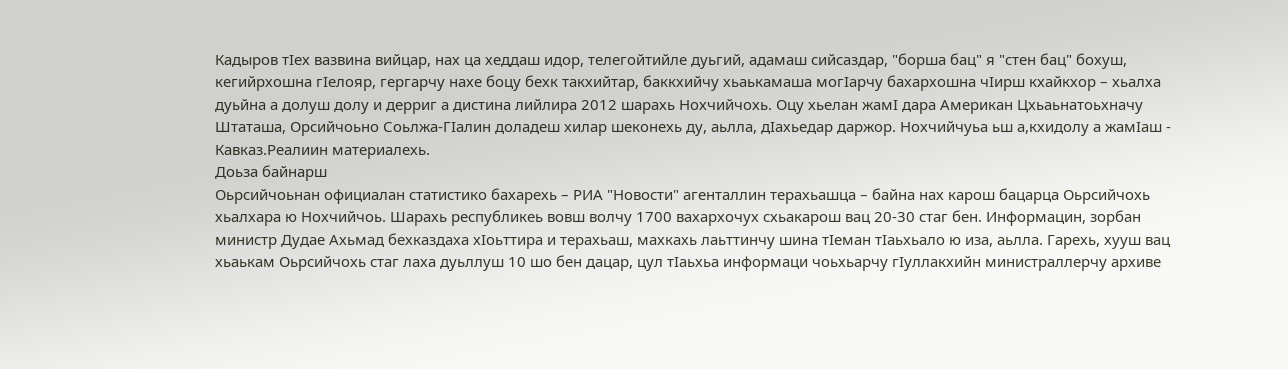Кадыров тIех вазвина вийцар, нах ца хеддаш идор, телегойтийле дуьгий, адамаш сийсаздар, "борша бац" я "стен бац" бохуш, кегийрхошна гIелояр, гергарчу нахе боцу бехк такхийтар, баккхийчу хьаькамаша могIарчу бахархошна чIирш кхайкхор – хьалха дуьйна а долуш долу и дерриг а дистина лийлира 2012 шарахь Нохчийчохь. Оцу хьелан жамI дара Американ Цхьаьнатоьхначу Штаташа, Орсийчоьно Соьлжа-ГIалин доладеш хилар шеконехь ду, аьлла, дIахьедар даржор. Нохчийчуьа ьш а,кхидолу а жамIаш - Кавказ.Реалиин материалехь.
Доьза байнарш
Оьрсийчоьнан официалан статистико бахарехь – РИА "Новости" агенталлин терахьашца – байна нах карош бацарца Оьрсийчохь хьалхара ю Нохчийчоь. Шарахь республикеь вовш волчу 1700 вахархочух схьакарош вац 20-30 стаг бен. Информацин, зорбан министр Дудае Ахьмад бехказдаха хIоьттира и терахьаш, махкахь лаьттинчу шина тIеман тIаьхьало ю иза, аьлла. Гарехь, хууш вац хьаькам Оьрсийчохь стаг лаха дуьллуш 10 шо бен дацар, цул тIаьхьа информаци чоьхьарчу гIуллакхийн министраллерчу архиве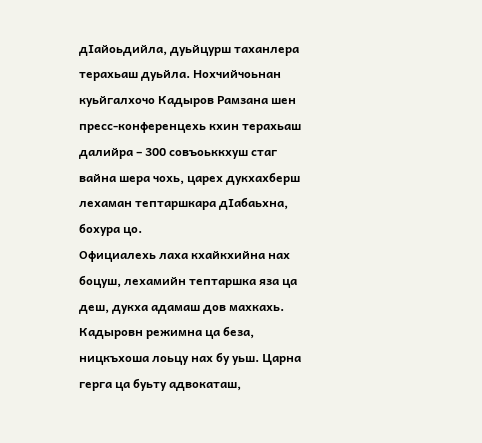дIайоьдийла, дуьйцурш таханлера терахьаш дуьйла. Нохчийчоьнан куьйгалхочо Кадыров Рамзана шен пресс-конференцехь кхин терахьаш далийра – 300 совъоьккхуш стаг вайна шера чохь, царех дукхахберш лехаман тептаршкара дIабаьхна, бохура цо.
Официалехь лаха кхайкхийна нах боцуш, лехамийн тептаршка яза ца деш, дукха адамаш дов махкахь. Кадыровн режимна ца беза, ницкъхоша лоьцу нах бу уьш. Царна герга ца буьту адвокаташ,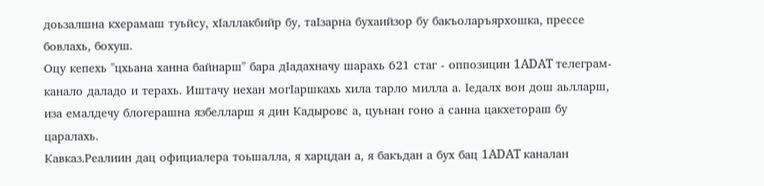доьзалшна кхерамаш туьйсу, хIаллакбийр бу, таIзарна бухаийзор бу бакъоларъярхошка, прессе бовлахь, бохуш.
Оцу кепехь "цхьана ханна байнарш" бара дIадахначу шарахь 621 стаг - оппозицин 1ADAT телеграм-канало даладо и терахь. Иштачу нехан могIаршкахь хила тарло милла а. Iедалх вон дош аьлларш, иза емалдечу блогерашна язбелларш я дин Кадыровс а, цуьнан гоно а санна цакхетораш бу царалахь.
Кавказ.Реалиин дац официалера тоьшалла, я харцдан а, я бакъдан а бух бац 1ADAT каналан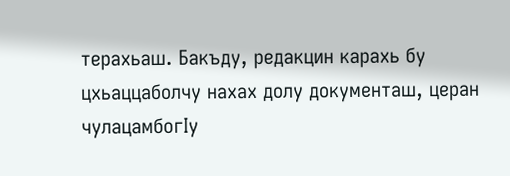терахьаш. Бакъду, редакцин карахь бу цхьаццаболчу нахах долу документаш, церан чулацамбогIу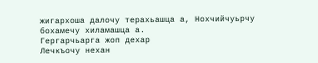жигархоша далочу терахьашца а, Нохчийчуьрчу бохамечу хиламашца а.
Гергарчьарга жоп дехар
Лечкъочу нехан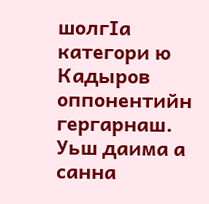шолгIа категори ю Кадыров оппонентийн гергарнаш. Уьш даима а санна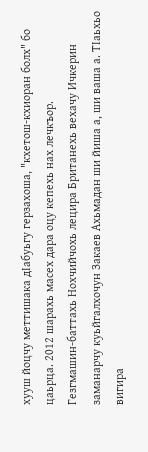хууш йоцчу меттишака дIабуьгу герзахоша, "кхетош-кхиоран болх" бо цаьрца. 2012 шарахь масех дара оцу кепехь нах лечкъор.
Гезгмашин-баттахь Нохчийчохь лецира Британехь вехачу Ичкерин заманарчу куьйгалхочун Закаев Ахьмадан ши йиша а, ши ваша а. ТIаьхьо вигира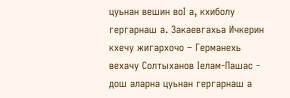цуьнан вешин воI а, кхиболу гергарнаш а. Закаевгахьа Ичкерин кхечу жигархочо – Германехь вехачу Солтыханов Iелам-Пашас - дош аларна цуьнан гергарнаш а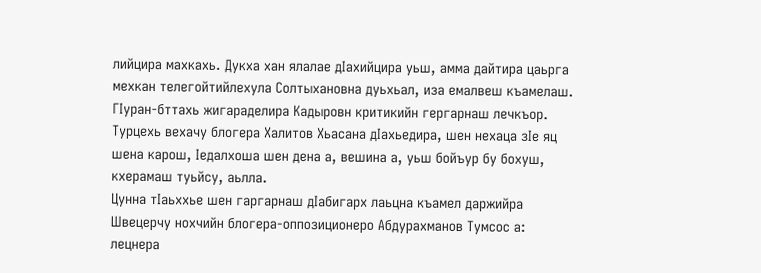лийцира махкахь. Дукха хан ялалае дIахийцира уьш, амма дайтира цаьрга мехкан телегойтийлехула Солтыхановна дуьхьал, иза емалвеш къамелаш.
ГIуран-бттахь жигараделира Кадыровн критикийн гергарнаш лечкъор. Турцехь вехачу блогера Халитов Хьасана дIахьедира, шен нехаца зIе яц шена карош, Iедалхоша шен дена а, вешина а, уьш бойъур бу бохуш, кхерамаш туьйсу, аьлла.
Цунна тIаьххье шен гаргарнаш дIабигарх лаьцна къамел даржийра Швецерчу нохчийн блогера-оппозиционеро Абдурахманов Тумсос а: лецнера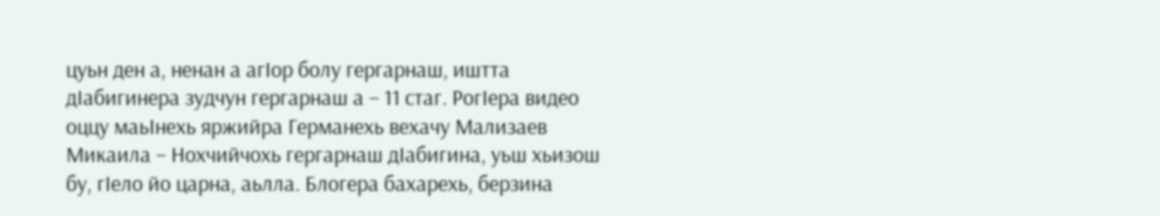цуьн ден а, ненан а агIор болу гергарнаш, иштта дIабигинера зудчун гергарнаш а – 11 стаг. РогIера видео оццу маьIнехь яржийра Германехь вехачу Мализаев Микаила – Нохчийчохь гергарнаш дIабигина, уьш хьизош бу, гIело йо царна, аьлла. Блогера бахарехь, берзина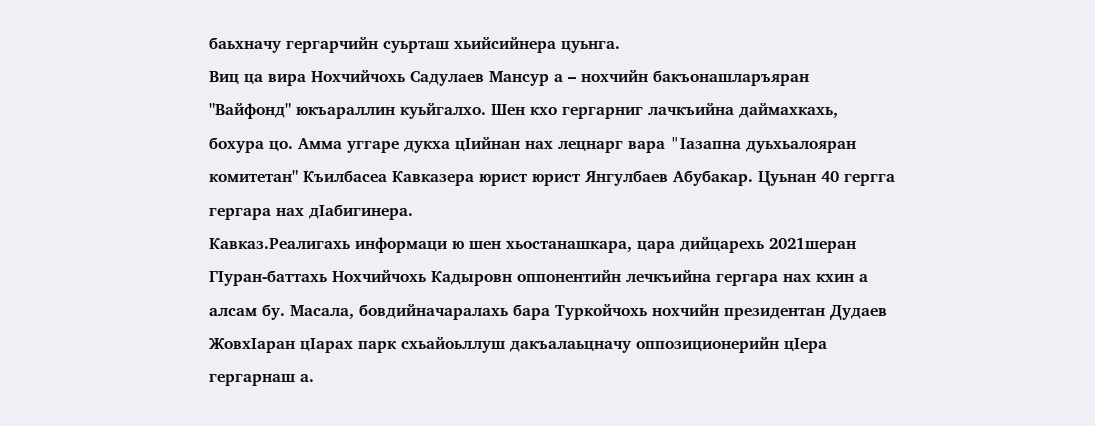баьхначу гергарчийн суьрташ хьийсийнера цуьнга.
Виц ца вира Нохчийчохь Садулаев Мансур а – нохчийн бакъонашларъяран "Вайфонд" юкъараллин куьйгалхо. Шен кхо гергарниг лачкъийна даймахкахь, бохура цо. Амма уггаре дукха цIийнан нах лецнарг вара "Iазапна дуьхьалояран комитетан" Къилбасеа Кавказера юрист юрист Янгулбаев Абубакар. Цуьнан 40 гергга гергара нах дIабигинера.
Кавказ.Реалигахь информаци ю шен хьостанашкара, цара дийцарехь 2021шеран ГIуран-баттахь Нохчийчохь Кадыровн оппонентийн лечкъийна гергара нах кхин а алсам бу. Масала, бовдийначаралахь бара Туркойчохь нохчийн президентан Дудаев ЖовхIаран цIарах парк схьайоьллуш дакъалаьцначу оппозиционерийн цIера гергарнаш а.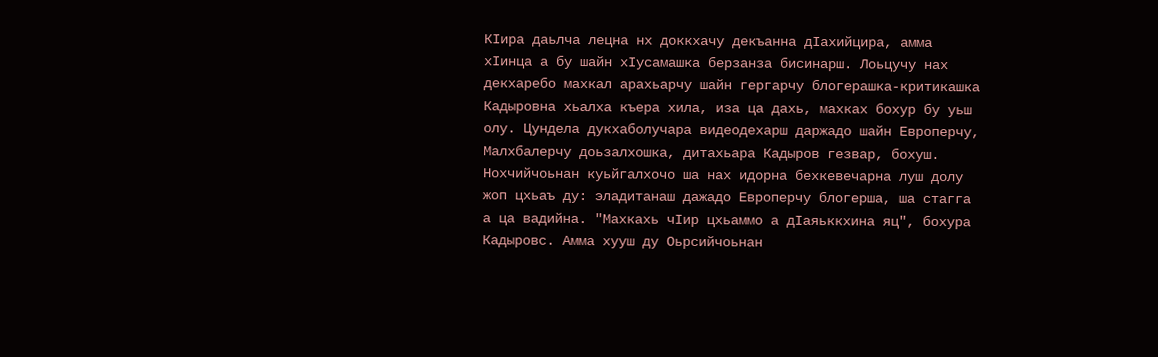КIира даьлча лецна нх доккхачу декъанна дIахийцира, амма хIинца а бу шайн хIусамашка берзанза бисинарш. Лоьцучу нах декхаребо махкал арахьарчу шайн гергарчу блогерашка-критикашка Кадыровна хьалха къера хила, иза ца дахь, махках бохур бу уьш олу. Цундела дукхаболучара видеодехарш даржадо шайн Европерчу, Малхбалерчу доьзалхошка, дитахьара Кадыров гезвар, бохуш.
Нохчийчоьнан куьйгалхочо ша нах идорна бехкевечарна луш долу жоп цхьаъ ду: эладитанаш дажадо Европерчу блогерша, ша стагга а ца вадийна. "Махкахь чIир цхьаммо а дIаяьккхина яц", бохура Кадыровс. Амма хууш ду Оьрсийчоьнан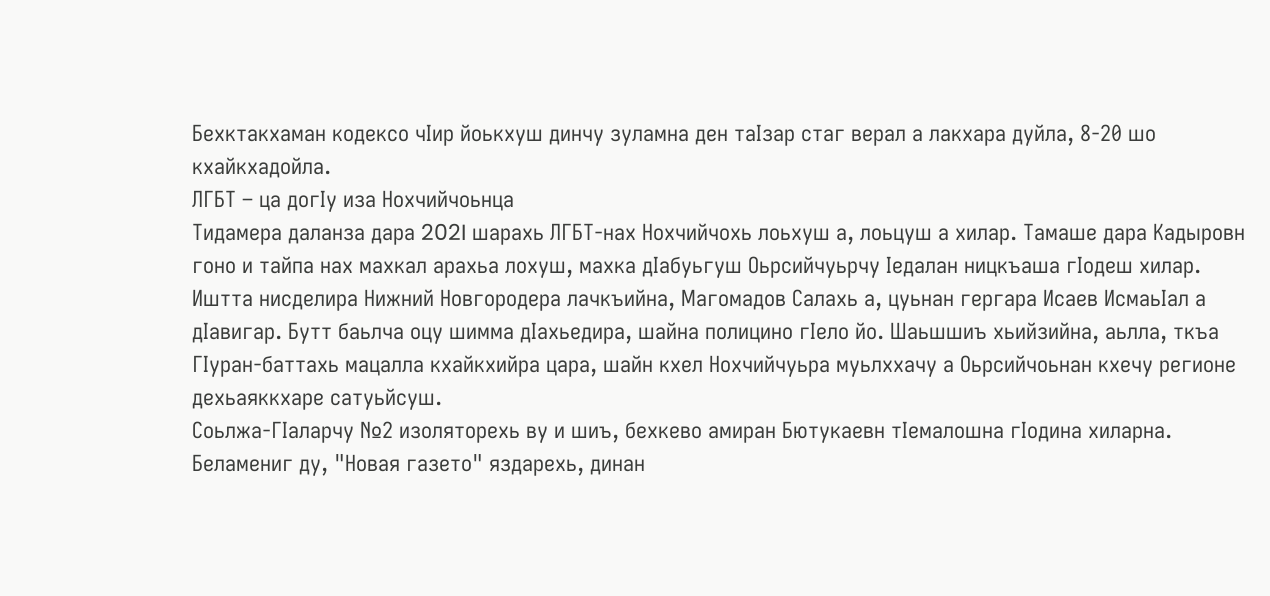Бехктакхаман кодексо чIир йоькхуш динчу зуламна ден таIзар стаг верал а лакхара дуйла, 8-20 шо кхайкхадойла.
ЛГБТ – ца догIу иза Нохчийчоьнца
Тидамера даланза дара 202I шарахь ЛГБТ-нах Нохчийчохь лоьхуш а, лоьцуш а хилар. Тамаше дара Кадыровн гоно и тайпа нах махкал арахьа лохуш, махка дIабуьгуш Оьрсийчуьрчу Iедалан ницкъаша гIодеш хилар.
Иштта нисделира Нижний Новгородера лачкъийна, Магомадов Салахь а, цуьнан гергара Исаев ИсмаьIал а дIавигар. Бутт баьлча оцу шимма дIахьедира, шайна полицино гIело йо. Шаьшшиъ хьийзийна, аьлла, ткъа ГIуран-баттахь мацалла кхайкхийра цара, шайн кхел Нохчийчуьра муьлххачу а Оьрсийчоьнан кхечу регионе дехьаяккхаре сатуьйсуш.
Соьлжа-ГIаларчу №2 изоляторехь ву и шиъ, бехкево амиран Бютукаевн тIемалошна гIодина хиларна. Беламениг ду, "Новая газето" яздарехь, динан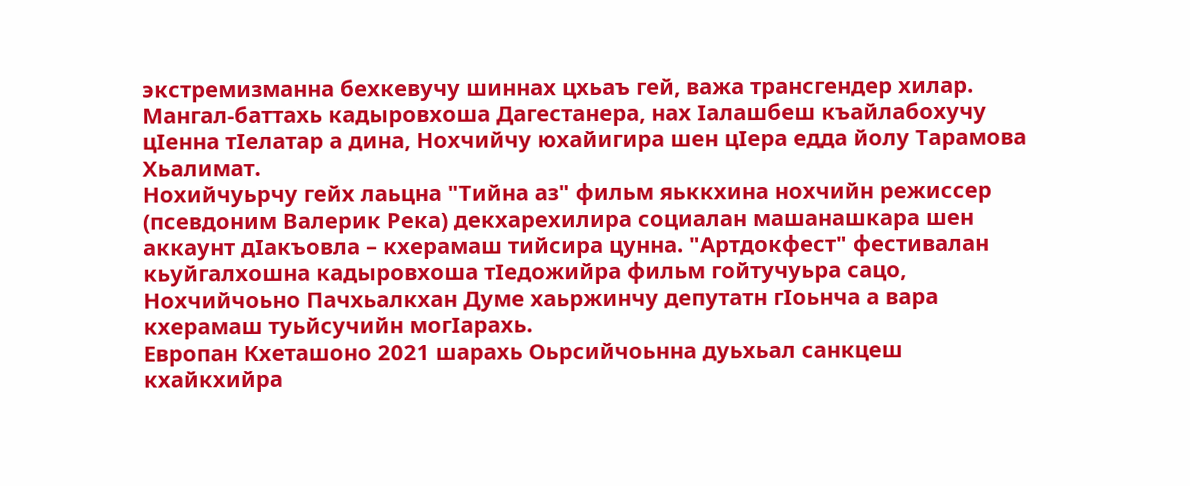экстремизманна бехкевучу шиннах цхьаъ гей, важа трансгендер хилар.
Мангал-баттахь кадыровхоша Дагестанера, нах Iалашбеш къайлабохучу цIенна тIелатар а дина, Нохчийчу юхайигира шен цIера едда йолу Тарамова Хьалимат.
Нохийчуьрчу гейх лаьцна "Тийна аз" фильм яьккхина нохчийн режиссер (псевдоним Валерик Река) декхарехилира социалан машанашкара шен аккаунт дIакъовла – кхерамаш тийсира цунна. "Артдокфест" фестивалан кьуйгалхошна кадыровхоша тIедожийра фильм гойтучуьра сацо, Нохчийчоьно Пачхьалкхан Думе хаьржинчу депутатн гIоьнча а вара кхерамаш туьйсучийн могIарахь.
Европан Кхеташоно 2021 шарахь Оьрсийчоьнна дуьхьал санкцеш кхайкхийра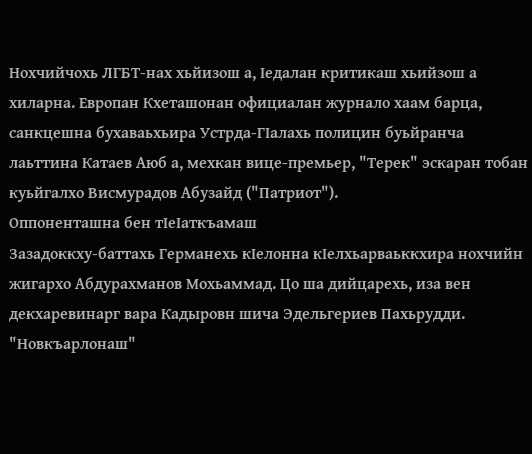Нохчийчохь ЛГБТ-нах хьйизош а, Iедалан критикаш хьийзош а хиларна. Европан Кхеташонан официалан журнало хаам барца, санкцешна бухаваьхьира Устрда-ГIалахь полицин буьйранча лаьттина Катаев Аюб а, мехкан вице-премьер, "Терек" эскаран тобан куьйгалхо Висмурадов Абузайд ("Патриот").
Оппоненташна бен тIеIаткъамаш
Зазадоккху-баттахь Германехь кIелонна кIелхьарваьккхира нохчийн жигархо Абдурахманов Мохьаммад. Цо ша дийцарехь, иза вен декхаревинарг вара Кадыровн шича Эдельгериев Пахьрудди.
"Новкъарлонаш"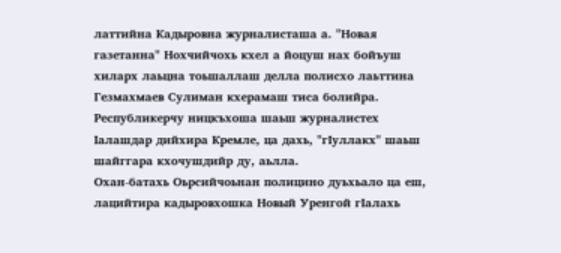латтийна Кадыровна журналисташа а. "Новая газетанна" Нохчийчохь кхел а йоцуш нах бойъуш хиларх лаьцна тоьшаллаш делла полисхо лаьттина Гезмахмаев Сулиман кхерамаш тиса болийра. Республикерчу ницкъхоша шаьш журналистех Iалашдар дийхира Кремле, ца дахь, "гIуллакх" шаьш шайггара кхочушдийр ду, аьлла.
Охан-батахь Оьрсийчоьнан полицино дуьхьало ца еш, лацийтира кадыровхошка Новый Уренгой гIалахь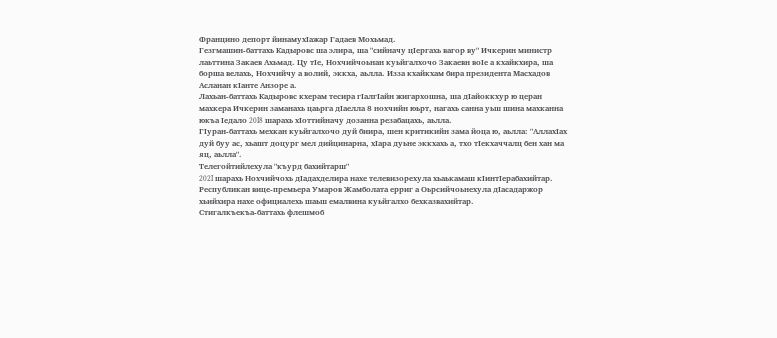Францино депорт йинамухIажар Гадаев Мохьмад.
Гезгмашин-баттахь Кадыровс ша элира, ша "сийначу цIергахь вагор ву" Ичкерин министр лаьттина Закаев Ахьмад. Цу тIе, Нохчийчоьнан куьйгалхочо Закаевн воIе а кхайкхира, ша борша велахь, Нохчийчу а волий, эккха, аьлла. Изза кхайкхам бира президента Масхадов Асланан кIанте Анзоре а.
Лахьан-баттахь Кадыровс кхерам тесира гIалгIайн жигархошна, ша дIайоккхур ю церан махкера Ичкерин заманахь цаьрга дIаелла 8 нохчийн юьрт, нагахь санна уьш шина махканна юкъа Iедало 20I8 шарахь хIоттийначу дозанна резабацахь, аьлла.
ГIуран-баттахь мехкан куьйгалхочо дуй биира, шен критикийн зама йоца ю, аьлла: "АллахIах дуй буу ас, хьашт доцург мел дийцинарна, хIара дуьне эккхахь а, тхо тIекхаччалц бен хан ма яц, аьлла".
Телегойтийлехула "къурд бахийтарш"
202I шарахь Нохчийчохь дIадахделира нахе телевизорехула хьаькамаш кIинтIерабахийтар. Республикан вице-премьера Умаров Жамболата ерриг а Оьрсийчоьнехула дIасадаржор хьийхира нахе официалехь шаьш емалвина куьйгалхо бехказвахийтар.
Стигалкъекъа-баттахь флешмоб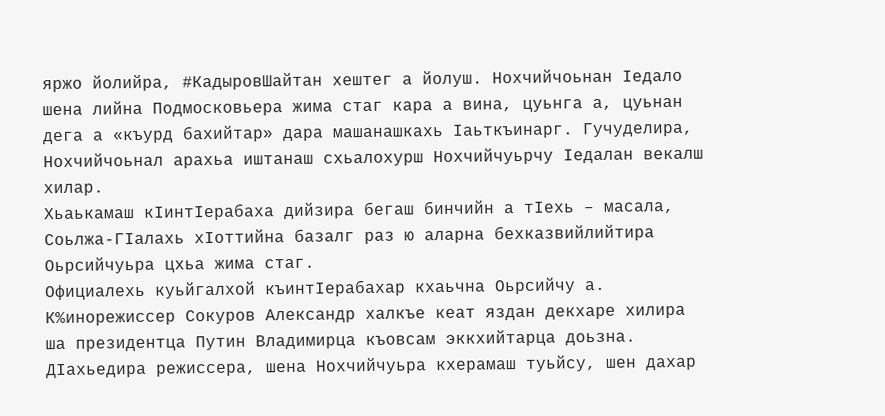яржо йолийра, #КадыровШайтан хештег а йолуш. Нохчийчоьнан Iедало шена лийна Подмосковьера жима стаг кара а вина, цуьнга а, цуьнан дега а «къурд бахийтар» дара машанашкахь Iаьткъинарг. Гучуделира, Нохчийчоьнал арахьа иштанаш схьалохурш Нохчийчуьрчу Iедалан векалш хилар.
Хьаькамаш кIинтIерабаха дийзира бегаш бинчийн а тIехь – масала, Соьлжа-ГIалахь хIоттийна базалг раз ю аларна бехказвийлийтира Оьрсийчуьра цхьа жима стаг.
Официалехь куьйгалхой къинтIерабахар кхаьчна Оьрсийчу а. К%инорежиссер Сокуров Александр халкъе кеат яздан декхаре хилира ша президентца Путин Владимирца къовсам эккхийтарца доьзна. ДIахьедира режиссера, шена Нохчийчуьра кхерамаш туьйсу, шен дахар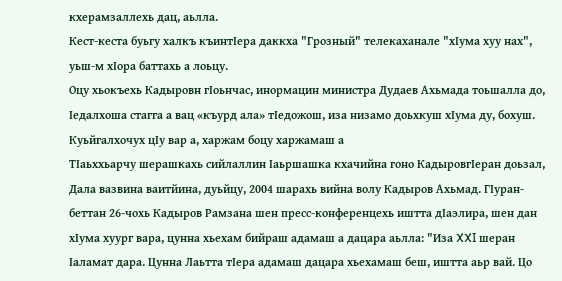кхерамзаллехь дац, аьлла.
Кест-кеста буьгу халкъ къинтIера даккха "Грозный" телекаханале "хIума хуу нах", уьш-м хIора баттахь а лоьцу.
Оцу хьокъехь Кадыровн гIоьнчас, инормацин министра Дудаев Ахьмада тоьшалла до, Iедалхоша стагга а вац «къурд ала» тIедожош, иза низамо доьхкуш хIума ду, бохуш.
Куьйгалхочух цIу вар а, харжам боцу харжамаш а
ТIаьххьарчу шерашкахь сийлаллин Iаьршашка кхачийна гоно КадыровгIеран доьзал, Дала вазвина ваитйина, дуьйцу, 2004 шарахь вийна волу Кадыров Ахьмад. ГIуран-беттан 26-чохь Кадыров Рамзана шен пресс-конференцехь иштта дIаэлира, шен дан хIума хуург вара, цунна хьехам бийраш адамаш а дацара аьлла: "Иза XXI шеран Iаламат дара. Цунна Лаьтта тIера адамаш дацара хьехамаш беш, иштта аьр вай. Цо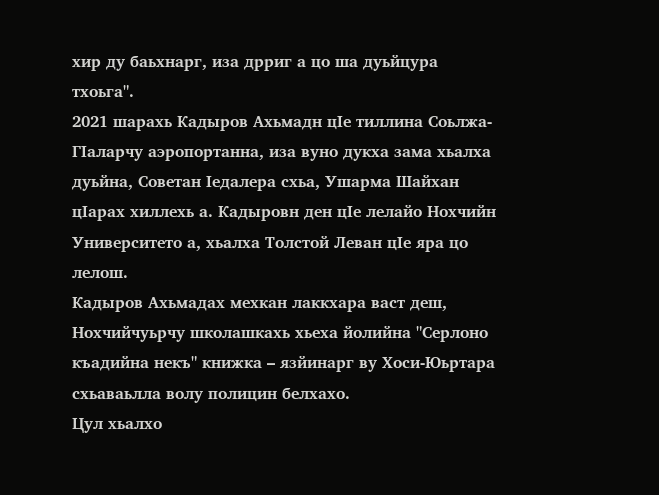хир ду баьхнарг, иза дрриг а цо ша дуьйцура тхоьга".
2021 шарахь Кадыров Ахьмадн цIе тиллина Соьлжа-ГIаларчу аэропортанна, иза вуно дукха зама хьалха дуьйна, Советан Iедалера схьа, Ушарма Шайхан цIарах хиллехь а. Кадыровн ден цIе лелайо Нохчийн Университето а, хьалха Толстой Леван цIе яра цо лелош.
Кадыров Ахьмадах мехкан лаккхара васт деш, Нохчийчуьрчу школашкахь хьеха йолийна "Серлоно къадийна некъ" книжка – язйинарг ву Хоси-Юьртара схьаваьлла волу полицин белхахо.
Цул хьалхо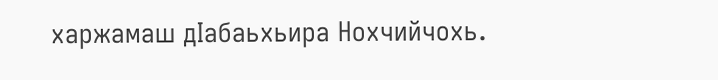харжамаш дIабаьхьира Нохчийчохь.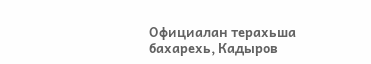Официалан терахьша бахарехь, Кадыров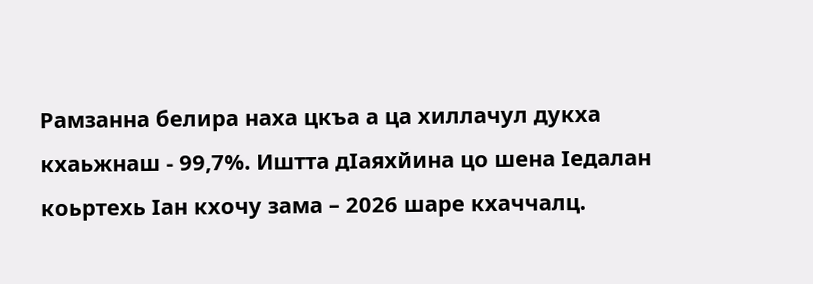Рамзанна белира наха цкъа а ца хиллачул дукха кхаьжнаш - 99,7%. Иштта дIаяхйина цо шена Iедалан коьртехь Iан кхочу зама – 2026 шаре кхаччалц.